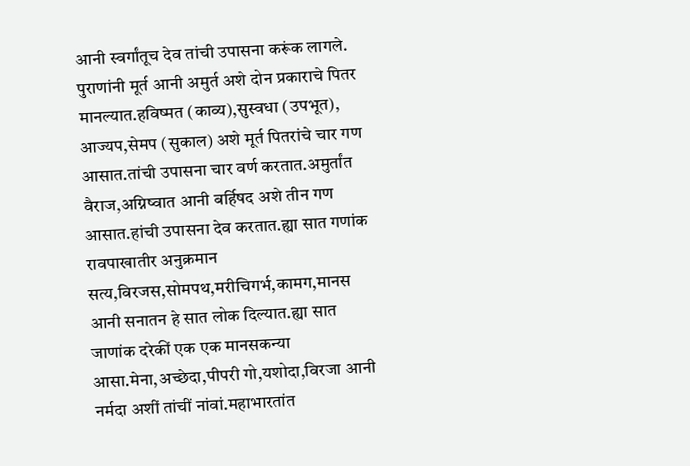आनी स्वर्गांतूच देव तांची उपासना करूंक लागले.
पुराणांनी मूर्त आनी अमुर्त अशे दोन प्रकाराचे पितर मानल्यात.हविष्मत (काव्य),सुस्वधा (उपभूत), आज्यप,सेमप (सुकाल) अशे मूर्त पितरांचे चार गण आसात.तांची उपासना चार वर्ण करतात.अमुर्तांत वैराज,अग्निष्वात आनी बर्हिषद अशे तीन गण आसात.हांची उपासना देव करतात.ह्या सात गणांक रावपाखातीर अनुक्रमान सत्य,विरजस,सोमपथ,मरीचिगर्भ,कामग,मानस आनी सनातन हे सात लोक दिल्यात.ह्या सात जाणांक दरेकीं एक एक मानसकन्या आसा.मेना,अच्छेदा,पीपरी गो,यशोदा,विरजा आनी नर्मदा अशीं तांचीं नांवां.महाभारतांत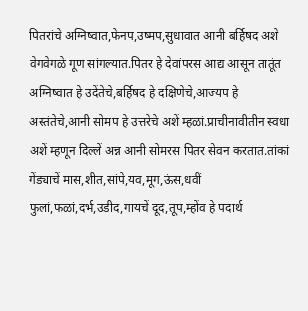पितरांचे अग्निष्वात,फेनप,उष्मप,सुधावात आनी बर्हिषद अशे वेगवेगळे गूण सांगल्यात.पितर हे देवांपरस आद्य आसून तातूंत अग्निष्वात हे उदेंतेचे,बर्हिषद हे दक्षिणेचे,आज्यप हे अस्तंतेचे,आनी सोमप हे उत्तरेचे अशें म्हळां.प्राचीनावीतीन स्वधा अशें म्हणून दिल्लें अन्न आनी सोमरस पितर सेवन करतात.तांकां गेंड्याचें मास,शीत,सांपे,यव,मूग,ऊंस,धवीं फुलां,फळां,दर्भ,उडीद,गायचें दूद,तूप,म्होंव हे पदार्थ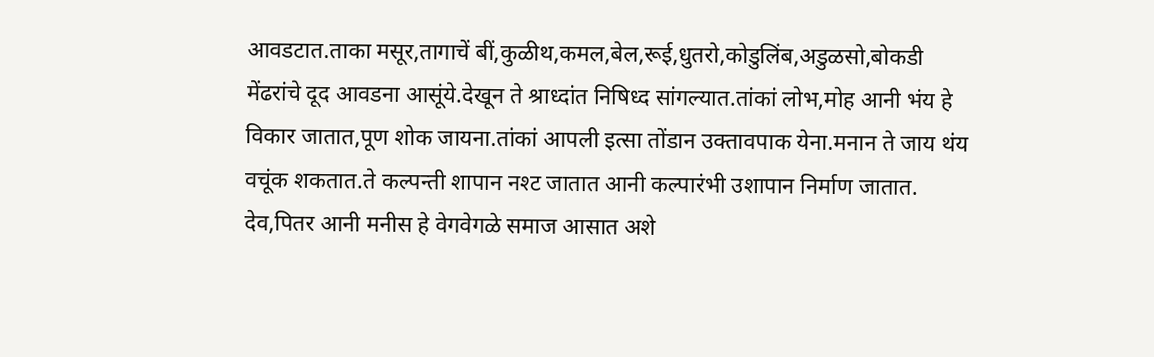आवडटात.ताका मसूर,तागाचें बीं,कुळीथ,कमल,बेल,रूई,धुतरो,कोडुलिंब,अडुळसो,बोकडी मेंढरांचे दूद आवडना आसूंये.देखून ते श्राध्दांत निषिध्द सांगल्यात.तांकां लोभ,मोह आनी भंय हे विकार जातात,पूण शोक जायना.तांकां आपली इत्सा तोंडान उक्तावपाक येना.मनान ते जाय थंय वचूंक शकतात.ते कल्पन्ती शापान नश्ट जातात आनी कल्पारंभी उशापान निर्माण जातात.
देव,पितर आनी मनीस हे वेगवेगळे समाज आसात अशे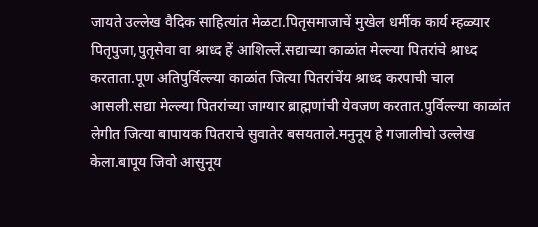जायते उल्लेख वैदिक साहित्यांत मेळटा.पितृसमाजाचें मुखेल धर्मीक कार्य म्हळ्यार पितृपुजा,पुतृसेवा वा श्राध्द हें आशिल्लें.सद्याच्या काळांत मेल्ल्या पितरांचे श्राध्द करताता.पूण अतिपुर्विल्ल्या काळांत जित्या पितरांचेंय श्राध्द करपाची चाल आसली.सद्या मेल्ल्या पितरांच्या जाग्यार ब्राह्मणांची येवजण करतात.पुर्विल्ल्या काळांत लेगीत जित्या बापायक पितराचे सुवातेर बसयताले.मनुनूय हे गजालीचो उल्लेख केला.बापूय जिवो आसुनूय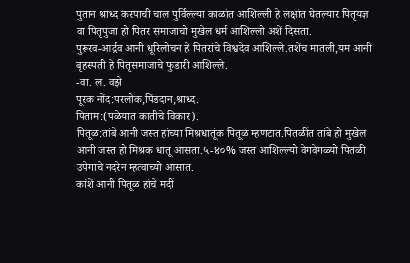पुतान श्राध्द करपाची चाल पुर्विल्ल्या काळांत आशिल्ली हे लक्षांत घेतल्यार पितृयज्ञ वा पितृपुजा हो पितर समाजाचो मुखेल धर्म आशिल्लो अशें दिसता.
पुरूरव-आर्द्रव आनी धूरिलोचन हे पितरांचे विश्वदेव आशिल्ले.तशेंच मातली,यम आनी बृहस्पती हे पितृसमाजाचे फुडारी आशिल्ले.
-वा. ल. वझे
पूरक नोंद:परलोक,पिंडदान,श्राध्द.
पिताम:(पळेयात कातीचे विकार).
पितूळ:तांबे आनी जस्त हांच्या मिश्रधातूंक पितूळ म्हणटात.पितळींत तांबे हो मुखेल आनी जस्त हो मिश्रक धातू आसता.५-४०% जस्त आशिल्ल्यो वेगवेगळ्यो पितळी उपेगाचे नदरेन म्हत्वाच्यो आसात.
कांशें आनी पितूळ हांचे मदीं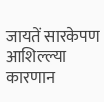जायतें सारकेपण आशिल्ल्या कारणान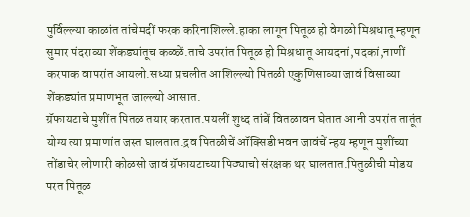पुर्विल्ल्या काळांत तांचेमदीं फरक करिनाशिल्ले.हाका लागून पितूळ हो वेगळो मिश्रधातू म्हणून सुमार पंदराव्या शेंकड्यांतूच कळ्ळें.ताचे उपरांत पितूळ हो मिश्रधातू आयदनां,पदकां,नाणीं करपाक वापरांत आयलो.सध्या प्रचलीत आशिल्ल्यो पितळी एकुणिसाव्या जावं विसाव्या शेंकड्यांत प्रमाणभूत जाल्ल्यो आसात.
ग्रॅफायटाचे मुशींत पितळ तयार करतात.पयलीं शुध्द तांबें वितळावन घेतात आनी उपरांत तातूंत योग्य त्या प्रमाणांत जस्त घालतात.द्रव पितळीचें ऑक्सिडीभवन जावंचें न्हय म्हणून मुशींच्या तोंडाचेर लोणारी कोळसो जावं ग्रॅफायटाच्या पिठ्याचो संरक्षक थर घालतात.पितुळीची मोडय परत पितूळ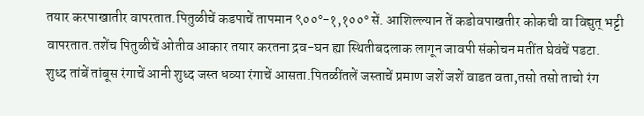तयार करपाखातीर वापरतात.पितुळीचें कडपाचें तापमान ९००°-१,१००° सें. आशिल्ल्यान तें कडोवपाखतीर कोकची वा विद्युत् भट्टी वापरतात.तशेंच पितुळीचें ओतीव आकार तयार करतना द्रव-घन ह्या स्थितीबदलाक लागून जावपी संकोचन मतींत घेवंचें पडटा.
शुध्द तांबें तांबूस रंगाचें आनी शुध्द जस्त धव्या रंगाचें आसता.पितळींतलें जस्ताचें प्रमाण जशें जशें वाडत वता,तसो तसो ताचो रंग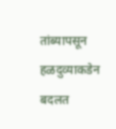तांब्यापसून हळदुव्याकडेन बदलत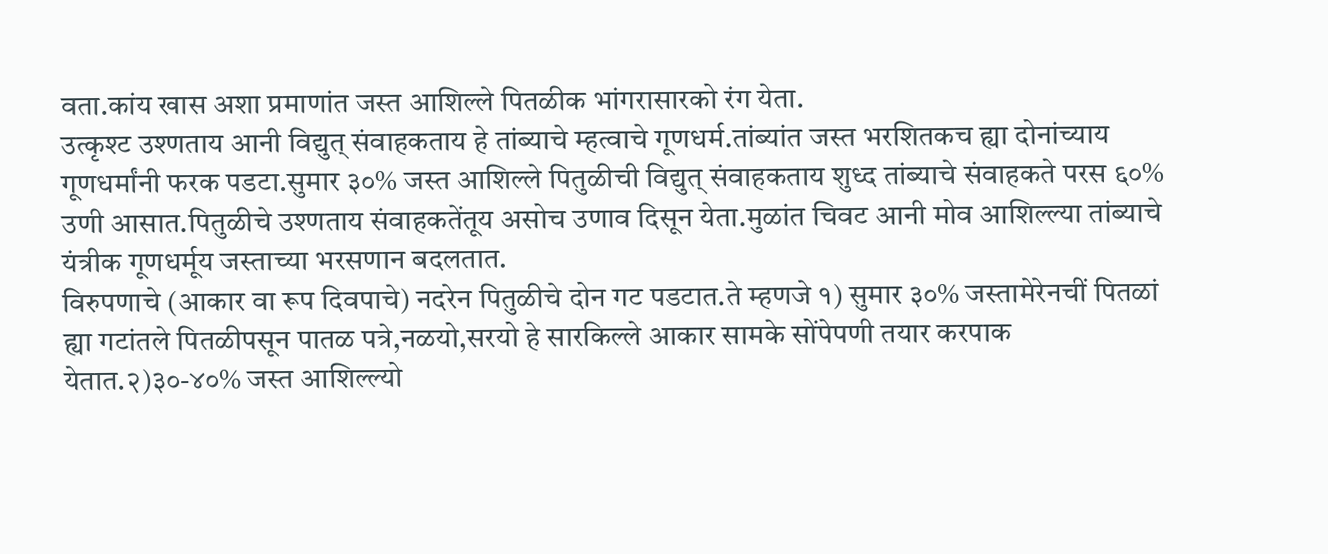वता.कांय खास अशा प्रमाणांत जस्त आशिल्ले पितळीक भांगरासारको रंग येता.
उत्कृश्ट उश्णताय आनी विद्युत् संवाहकताय हे तांब्याचे म्हत्वाचे गूणधर्म.तांब्यांत जस्त भरशितकच ह्या दोनांच्याय गूणधर्मांनी फरक पडटा.सुमार ३०% जस्त आशिल्ले पितुळीची विद्युत् संवाहकताय शुध्द तांब्याचे संवाहकते परस ६०% उणी आसात.पितुळीचे उश्णताय संवाहकतेंतूय असोच उणाव दिसून येता.मुळांत चिवट आनी मोव आशिल्ल्या तांब्याचे यंत्रीक गूणधर्मूय जस्ताच्या भरसणान बदलतात.
विरुपणाचे (आकार वा रूप दिवपाचे) नदरेन पितुळीचे दोन गट पडटात.ते म्हणजे १) सुमार ३०% जस्तामेरेनचीं पितळां ह्या गटांतले पितळीपसून पातळ पत्रे,नळयो,सरयो हे सारकिल्ले आकार सामके सोंपेपणी तयार करपाक येतात.२)३०-४०% जस्त आशिल्ल्यो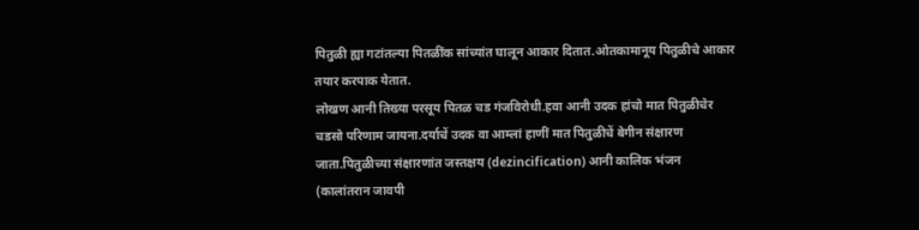पितुळी ह्या गटांतल्या पितळींक सांच्यांत घालून आकार दितात.ओतकामानूय पितुळीचे आकार तयार करपाक येतात.
लोखण आनी तिख्या परसूय पितळ चड गंजविरोधी.हवा आनी उदक हांचो मात पितुळीचेर चडसो परिणाम जायना.दर्याचें उदक वा आम्लां हाणीं मात पितुळीचें बेगीन संक्षारण जाता.पितुळीच्या संक्षारणांत जस्तक्षय (dezincification) आनी कालिक भंजन (कालांतरान जावपी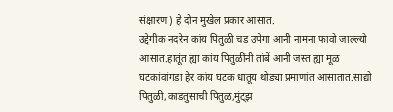संक्षारण) हे दोन मुखेल प्रकार आसात.
उद्देगीक नदरेन कांय पितुळी चड उपेगा आनी नामना फावो जाल्ल्यो आसात.हातूंत ह्या कांय पितुळींनी तांबें आनी जस्त ह्या मूळ घटकांवांगडा हेर कांय घटक धातूय थोड्या प्रमाणांत आसातात.साद्यो पितुळी,काडतुसाची पितुळ,मुंट्झ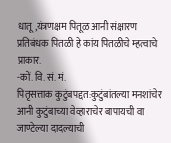धातू,यंत्रणक्षम पितूळ आनी संक्षारण प्रतिबंधक पितळी हे कांय पितळीचे म्हत्वाचे प्राकार.
-कों. वि. सं. मं.
पितृसत्ताक कुटुंबपद्दत:कुटुंबांतल्या मनशांचेर आनी कुटुंबाच्या वेव्हाराचेर बापायची वा जाण्टेल्या दादल्याची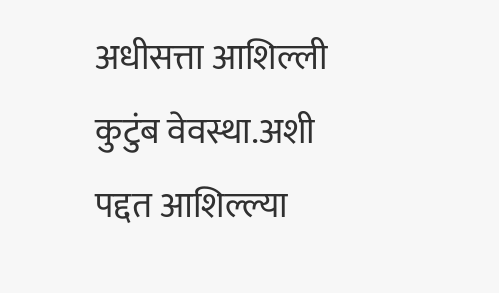अधीसत्ता आशिल्ली कुटुंब वेवस्था.अशी पद्दत आशिल्ल्या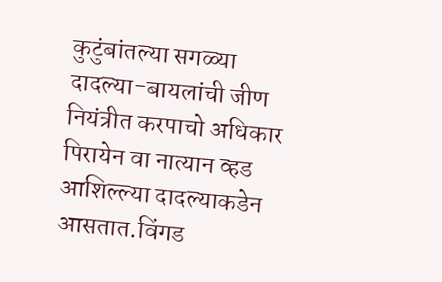कुटुंबांतल्या सगळ्या दादल्या-बायलांची जीण नियंत्रीत करपाचो अधिकार पिरायेन वा नात्यान व्हड आशिल्ल्या दादल्याकडेन आसतात.विंगड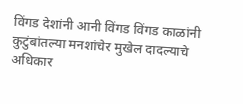विंगड देशांनी आनी विंगड विंगड काळांनी कुटुंबांतल्या मनशांचेर मुखेल दादल्याचे अधिकार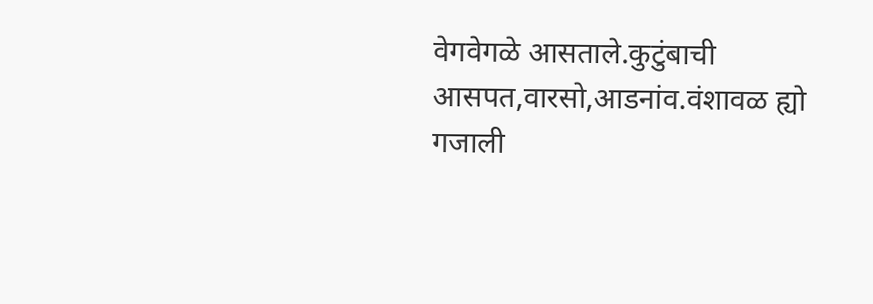वेगवेगळे आसताले.कुटुंबाची आसपत,वारसो,आडनांव.वंशावळ ह्यो गजाली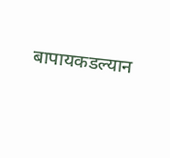बापायकडल्यान